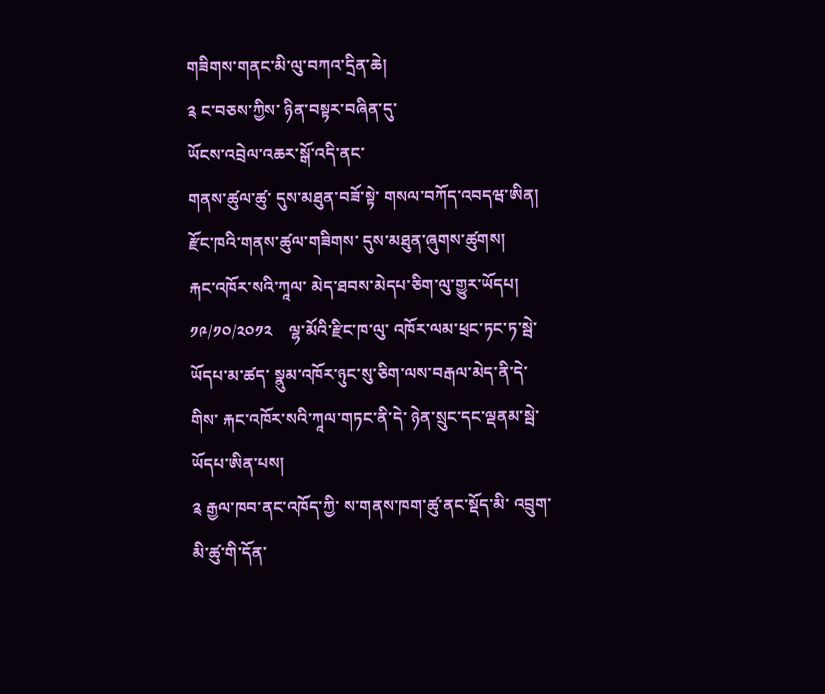གཟིགས་གནང་མི་ལུ་བཀའ་དྲིན་ཆེ།
༉ ང་བཅས་ཀྱིས་ ཉིན་བསྟར་བཞིན་དུ་
ཡོངས་འབྲེལ་འཆར་སྒོ་འདི་ནང་
གནས་ཚུལ་ཚུ་ དུས་མཐུན་བཟོ་སྟེ་ གསལ་བཀོད་འབདཝ་ཨིན།
རྫོང་ཁའི་གནས་ཚུལ་གཟིགས་ དུས་མཐུན་ཞུགས་ཚུགས།
རྐང་འཁོར་སའི་ཀཱལ་ མེད་ཐབས་མེདཔ་ཅིག་ལུ་གྱུར་ཡོདཔ།
༡༩/༡༠/༢༠༡༢    ལྷ་མོའི་རྫིང་ཁ་ལུ་ འཁོར་ལམ་ཕྲང་ཏང་ཏ་སྦེ་ཡོདཔ་མ་ཚད་ སྣུམ་འཁོར་ཉུང་སུ་ཅིག་ལས་བརྒལ་མེད་ནི་དེ་གིས་ རྐང་འཁོར་སའི་ཀཱལ་གཏང་ནི་དེ་ ཉེན་སྲུང་དང་ལྡནམ་སྦེ་ ཡོདཔ་ཨིན་པས།
༉ རྒྱལ་ཁབ་ནང་འཁོད་ཀྱི་ ས་གནས་ཁག་ཚུ་ནང་སྡོད་མི་ འབྲུག་མི་ཚུ་གི་དོན་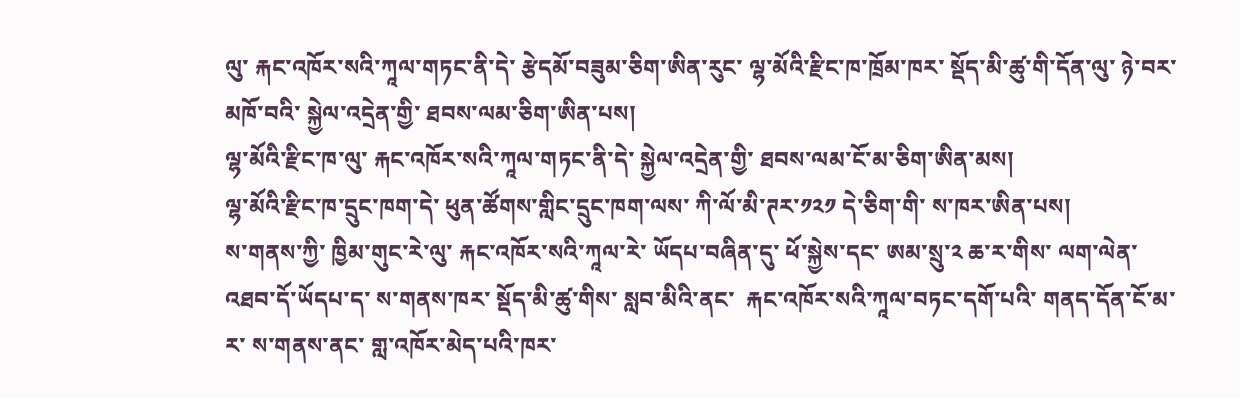ལུ་ རྐང་འཁོར་སའི་ཀཱལ་གཏང་ནི་དེ་ རྩེདམོ་བཟུམ་ཅིག་ཨིན་རུང་ ལྷ་མོའི་རྫིང་ཁ་ཁྲོམ་ཁར་ སྡོད་མི་ཚུ་གི་དོན་ལུ་ ཉེ་བར་མཁོ་བའི་ སྐྱེལ་འདྲེན་གྱི་ ཐབས་ལམ་ཅིག་ཨིན་པས།
ལྷ་མོའི་རྫིང་ཁ་ལུ་ རྐང་འཁོར་སའི་ཀཱལ་གཏང་ནི་དེ་ སྐྱེལ་འདྲེན་གྱི་ ཐབས་ལམ་ངོ་མ་ཅིག་ཨིན་མས།
ལྷ་མོའི་རྫིང་ཁ་དྲུང་ཁག་དེ་ ཕུན་ཚོགས་གླིང་དྲུང་ཁག་ལས་ ཀི་ལོ་མི་ཊར་༡༢༡ དེ་ཅིག་གི་ ས་ཁར་ཨིན་པས།
ས་གནས་ཀྱི་ ཁྱིམ་གུང་རེ་ལུ་ རྐང་འཁོར་སའི་ཀཱལ་རེ་ ཡོདཔ་བཞིན་དུ་ ཕོ་སྐྱེས་དང་ ཨམ་སྲུ་༢ ཆ་ར་གིས་ ལག་ལེན་འཐབ་དོ་ཡོདཔ་ད་ ས་གནས་ཁར་ སྡོད་མི་ཚུ་གིས་ སླབ་མིའི་ནང་  རྐང་འཁོར་སའི་ཀཱལ་བཏང་དགོ་པའི་ གནད་དོན་ངོ་མ་ར་ ས་གནས་ནང་ གླ་འཁོར་མེད་པའི་ཁར་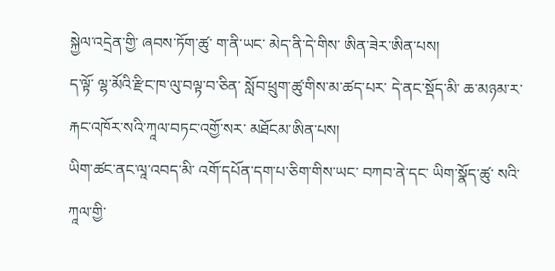སྐྱེལ་འདྲེན་གྱི་ ཞབས་ཏོག་ཚུ་ ག་ནི་ཡང་ མེད་ནི་དེ་གིས་ ཨིན་ཟེར་ཨིན་པས།
ད་ལྟོ་ ལྷ་མོའི་རྫིང་ཁ་ལུ་བལྟ་བ་ཅིན་ སློབ་ཕྲུག་ཚུ་གིས་མ་ཚད་པར་ དེ་ནང་སྡོད་མི་ ཆ་མཉམ་ར་ རྐང་འཁོར་སའི་ཀཱལ་བཏང་འགྱོ་སར་ མཐོངམ་ཨིན་པས།
ཡིག་ཚང་ནང་ལཱ་འབད་མི་ འགོ་དཔོན་དག་པ་ཅིག་གིས་ཡང་ བཀབ་ནེ་དང་ ཡིག་སྣོད་ཚུ་ སའི་ཀཱལ་གྱི་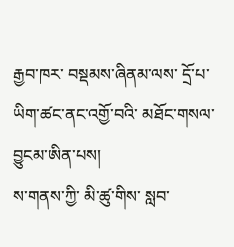རྒྱབ་ཁར་ བསྡམས་ཞིནམ་ལས་ དྲོ་པ་ཡིག་ཚང་ནང་འགྱོ་བའི་ མཐོང་གསལ་བྱུངམ་ཨིན་པས།
ས་གནས་ཀྱི་ མི་ཚུ་གིས་ སླབ་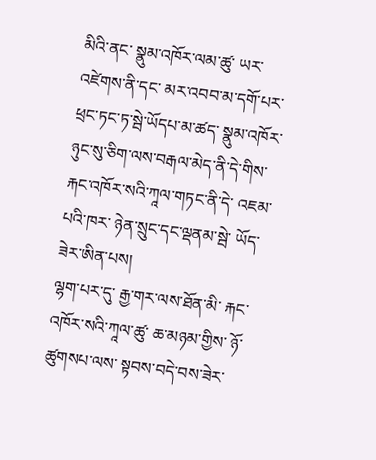མིའི་ནང་ སྣུམ་འཁོར་ལམ་ཚུ་ ཡར་འཛེགས་ནི་དང་ མར་འབབ་མ་དགོ་པར་ ཕྲང་ཏང་ཏ་སྦེ་ཡོདཔ་མ་ཚད་ སྣུམ་འཁོར་ཉུང་སུ་ཅིག་ལས་བརྒལ་མེད་ནི་དེ་གིས་ རྐང་འཁོར་སའི་ཀཱལ་གཏང་ནི་དེ་ འཇམ་པའི་ཁར་ ཉེན་སྲུང་དང་ལྡནམ་སྦེ་ ཡོད་ཟེར་ཨིན་པས།
ལྷག་པར་དུ་ རྒྱ་གར་ལས་ཐོན་མི་ རྐང་འཁོར་སའི་ཀཱལ་ཚུ་ ཆ་མཉམ་གྱིས་ ཉོ་ཚུགསཔ་ལས་ སྟབས་བདེ་བས་ཟེར་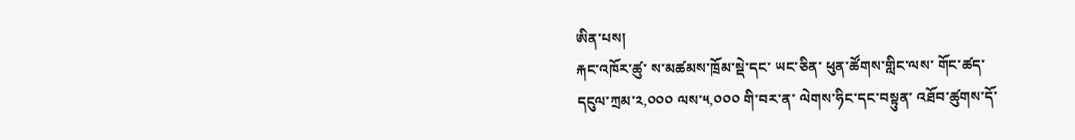ཨིན་པས།
རྐང་འཁོར་ཚུ་ ས་མཚམས་ཁྲོམ་སྡེ་དང་ ཡང་ཅིན་ ཕུན་ཚོགས་གླིང་ལས་ གོང་ཚད་དངུལ་ཀྲམ་༢,༠༠༠ ལས་༥,༠༠༠ གི་བར་ན་ ལེགས་ཧིང་དང་བསྟུན་ འཐོབ་ཚུགས་དོ་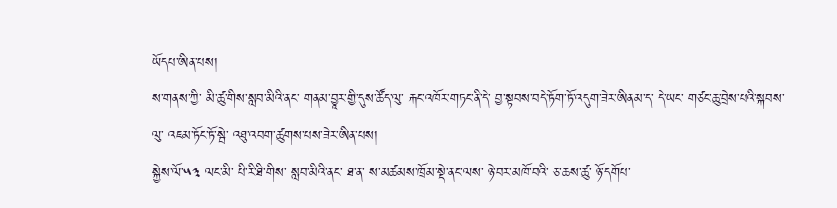ཡོདཔ་ཨིན་པས།
ས་གནས་ཀྱི་ མི་ཚུ་གིས་སླབ་མིའི་ནང་ གནམ་བྱཱར་གྱི་དུས་ཚོད་ལུ་ རྐང་འཁོར་གཏང་ནི་དེ་ བྱ་སྟབས་བདེ་ཏོག་ཏོ་འདུག་ཟེར་ཨིནམ་ད་ དེ་ཡང་ གཙང་ཆུ་བྲེས་པའི་སྐབས་ལུ་ འཇམ་ཏོང་ཏོ་སྦེ་ འཐུ་འབག་ཚུགས་པས་ཟེར་ཨིན་པས།
སྐྱེས་ལོ་༥༣ ལང་མི་ པི་རི་ཐི་གིས་ སླབ་མིའི་ནང་ ཐ་ན་ ས་མཚམས་ཁྲོམ་སྡེ་ནང་ལས་ ཉེ་བར་མཁོ་བའི་ ཅ་ཆས་ཚུ་ ཉོ་དགོཔ་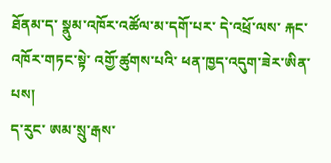ཐོནམ་ད་ སྣུམ་འཁོར་འཚོལ་མ་དགོ་པར་ དེ་འཕྲོ་ལས་ རྐང་འཁོར་གཏང་སྟེ་ འགྱོ་ཚུགས་པའི་ ཕན་ཁྱད་འདུག་ཟེར་ཨིན་པས།
ད་རུང་ ཨམ་སྲུ་རྒས་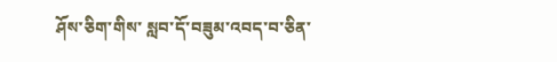ཤོས་ཅིག་གིས་ སླབ་དོ་བཟུམ་འབད་བ་ཅིན་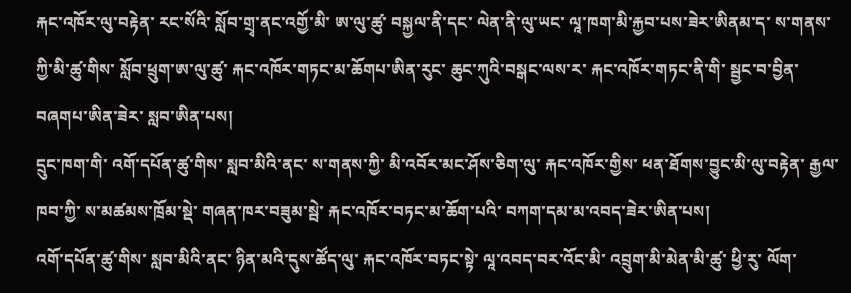རྐང་འཁོར་ལུ་བརྟེན་ རང་སོའི་ སློབ་གྲྭ་ནང་འགྱོ་མི་ ཨ་ལུ་ཚུ་ བསྐྱལ་ནི་དང་ ལེན་ནི་ལུ་ཡང་ ལཱ་ཁག་མི་རྐྱབ་པས་ཟེར་ཨིནམ་ད་ ས་གནས་ཀྱི་མི་ཚུ་གིས་ སློབ་ཕྲུག་ཨ་ལུ་ཚུ་ རྐང་འཁོར་གཏང་མ་ཆོགཔ་ཨིན་རུང་ ཆུང་ཀུའི་བསྒང་ལས་ར་ རྐང་འཁོར་གཏང་ནི་གི་ སྦྱང་བ་བྱིན་བཞགཔ་ཨིན་ཟེར་ སླབ་ཨིན་པས།
དྲུང་ཁག་གི་ འགོ་དཔོན་ཚུ་གིས་ སླབ་མིའི་ནང་ ས་གནས་ཀྱི་ མི་འབོར་མང་ཤོས་ཅིག་ལུ་ རྐང་འཁོར་གྱིས་ ཕན་ཐོགས་བྱུང་མི་ལུ་བརྟེན་ རྒྱལ་ཁབ་ཀྱི་ ས་མཚམས་ཁྲོམ་སྡེ་ གཞན་ཁར་བཟུམ་སྦེ་ རྐང་འཁོར་བཏང་མ་ཆོག་པའི་ བཀག་དམ་མ་འབད་ཟེར་ཨིན་པས།
འགོ་དཔོན་ཚུ་གིས་ སླབ་མིའི་ནང་ ཉིན་མའི་དུས་ཚོད་ལུ་ རྐང་འཁོར་བཏང་སྟེ་ ལཱ་འབད་བར་འོང་མི་ འབྲུག་མི་མེན་མི་ཚུ་ ཕྱི་རུ་ ལོག་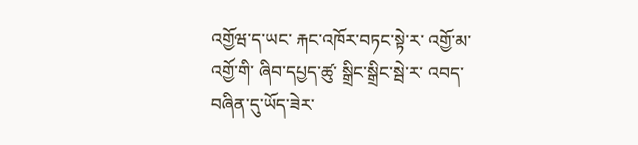འགྱོཝ་ད་ཡང་ རྐང་འཁོར་བཏང་སྟེ་ར་ འགྱོ་མ་འགྱོ་གི་ ཞིབ་དཔྱད་ཚུ་ སྒྲིང་སྒྲིང་སྦེ་ར་ འབད་བཞིན་དུ་ཡོད་ཟེར་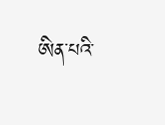ཨིན་པའི་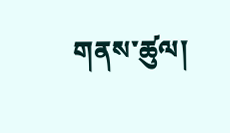གནས་ཚུལ།